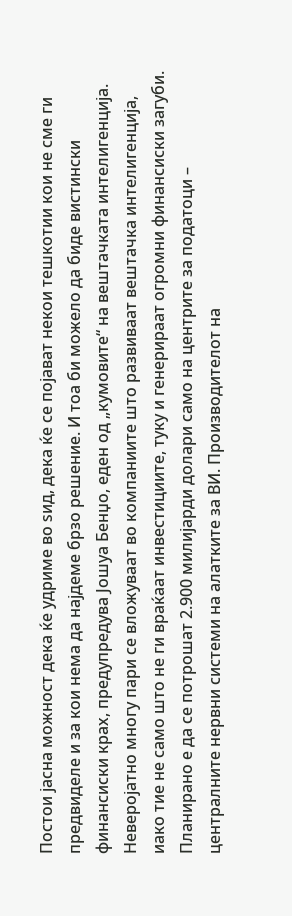Постои јасна можност дека ќе удриме во ѕид, дека ќе се појават некои тешкотии кои не сме ги предвиделе и за кои нема да најдеме брзо решение. И тоа би можело да биде вистински финансиски крах, предупредува Јошуа Бенџо, еден од „кумовите“ на вештачката интелигенција.
Неверојатно многу пари се вложуваат во компаниите што развиваат вештачка интелигенција, иако тие не само што не ги враќаат инвестициите, туку и генерираат огромни финансиски загуби. Планирано е да се потрошат 2.900 милијарди долари само на центрите за податоци – централните нервни системи на алатките за ВИ. Производителот на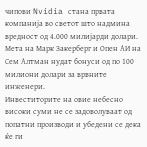чипови Nvidia стана првата компанија во светот што надмина вредност од 4.000 милијарди долари. Мета на Марк Закерберг и Опен АИ на Сем Алтман нудат бонуси од по 100 милиони долари за врвните инженери.
Инвеститорите на овие небесно високи суми не се задоволуваат од попатни производи и убедени се дека ќе ги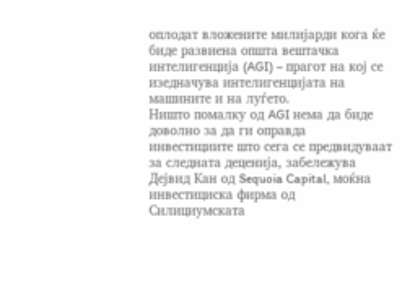оплодат вложените милијарди кога ќе биде развиена општа вештачка интелигенција (AGI) – прагот на кој се изедначува интелигенцијата на машините и на луѓето.
Ништо помалку од AGI нема да биде доволно за да ги оправда инвестициите што сега се предвидуваат за следната деценија, забележува Дејвид Кан од Sequoia Capital, моќна инвестициска фирма од Силициумската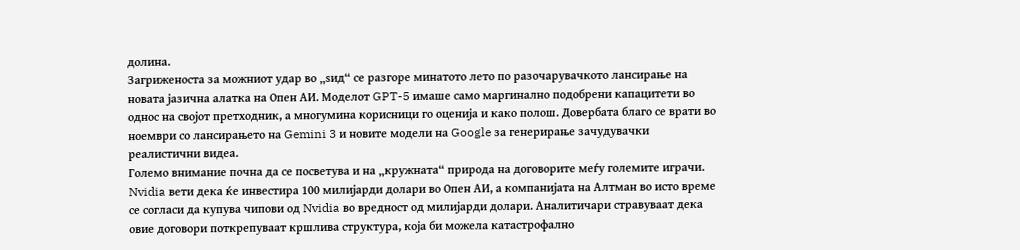долина.
Загриженоста за можниот удар во „ѕид“ се разгоре минатото лето по разочарувачкото лансирање на новата јазична алатка на Опен АИ. Моделот GPT-5 имаше само маргинално подобрени капацитети во однос на својот претходник, а многумина корисници го оценија и како полош. Довербата благо се врати во ноември со лансирањето на Gemini 3 и новите модели на Google за генерирање зачудувачки реалистични видеа.
Големо внимание почна да се посветува и на „кружната“ природа на договорите меѓу големите играчи. Nvidia вети дека ќе инвестира 100 милијарди долари во Опен АИ, а компанијата на Алтман во исто време се согласи да купува чипови од Nvidia во вредност од милијарди долари. Аналитичари стравуваат дека овие договори поткрепуваат кршлива структура, која би можела катастрофално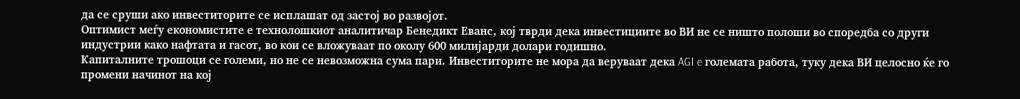да се сруши ако инвеститорите се исплашат од застој во развојот.
Оптимист меѓу економистите е технолошкиот аналитичар Бенедикт Еванс, кој тврди дека инвестициите во ВИ не се ништо полоши во споредба со други индустрии како нафтата и гасот, во кои се вложуваат по околу 600 милијарди долари годишно.
Капиталните трошоци се големи, но не се невозможна сума пари. Инвеститорите не мора да веруваат дека AGI e големата работа, туку дека ВИ целосно ќе го промени начинот на кој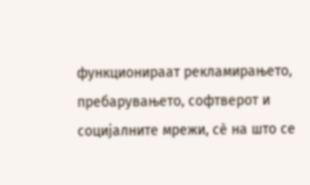функционираат рекламирањето, пребарувањето, софтверот и социјалните мрежи, сè на што се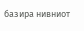базира нивниот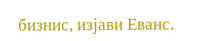бизнис, изјави Еванс.